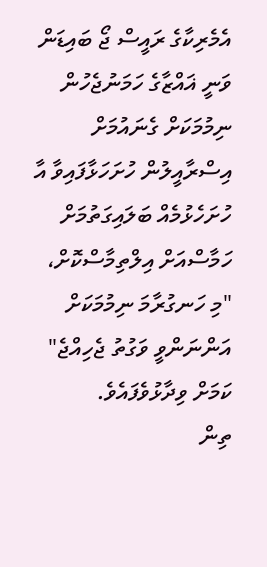އެމެރިކާގެ ރައީސް ޖޯ ބައިޑަން ވަނީ ޣައްޒާގެ ހަމަނުޖެހުން ނިމުމަކަށް ގެނައުމަށް އިސްރާއީލުން ހުށަހަޅާފައިވާ އާ ހުށަހެޅުމެއް ބަލައިގަތުމަށް ހަމާސްއަށް އިލްތިމާސްކޮށް، "މި ހަނގުރާމަ ނިމުމަކަށް އަންނަންވީ ވަގުތު ޖެހިއްޖެ" ކަމަށް ވިދާޅުވެފައެވެ.
ތިން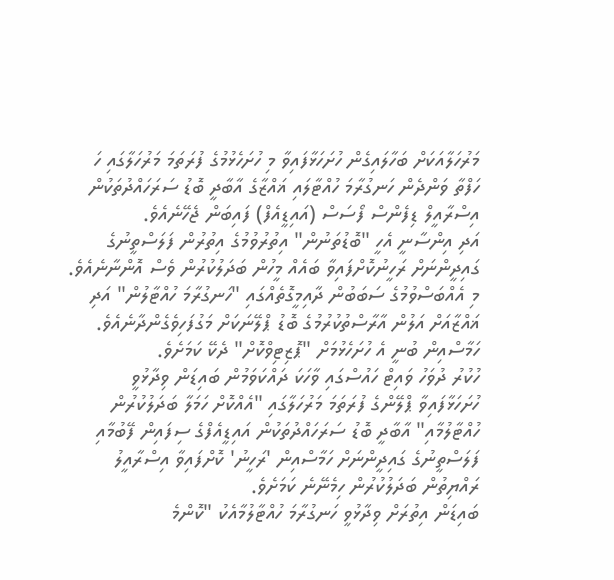މަރުހަލާއަކަށް ބަހާލައިގެން ހުށަހަޅާފައިވާ މި ހުށަހެޅުމުގެ ފުރަތަމަ މަރުހަލާގައި ހަ ހަފްތާ ވަންދެން ހަނގުރާމަ ހުއްޓާލައި ޣައްޒާގެ އާބާދީ ބޮޑު ސަރަހައްދުތަކުން އިސްރާއީލް ޑިފެންސް ފޯސަސް (އައިޑީއެފް) ފައިބަން ޖެހޭނެއެވެ.
އަދި އިންސާނީ އެހީ "ބޮޑުތަނުން" އިތުރުވުމުގެ އިތުރުން ފަލަސްތީނުގެ ގައިދީންނަށް ރަހީނުކޮށްފައިވާ ބައެއް މީހުން ބަދަލުކުރުން ވެސް އޮންނާނެއެވެ.
މި އެއްބަސްވުމުގެ ސަބަބުން ދާއިމީގޮތެއްގައި "ހަނގުރާމަ ހުއްޓާލުން" އަދި ޣައްޒާއަށް އަލުން އާރާސްތުކުރުމުގެ ބޮޑު ޕްލޭނަކަށް މަގުފަހިވެގެންދާނެއެވެ.
ހަމާސްއިން ބުނީ އެ ހުށަހެޅުމަށް "ޕޮޒިޓިވްކޮށް" ދެކޭ ކަމަށެވެ.
ހުކުރު ދުވަހު ވައިޓް ހައުސްގައި ވާހަކަ ދައްކަވަމުން ބައިޑަން ވިދާޅުވީ ހުށަހަޅާފައިވާ ޕްލޭންގެ ފުރަތަމަ މަރުހަލާގައި "އެއްކޮށް ހަމަލާ ބަދަލުކުރުން ހުއްޓާލުމާއި" އާބާދީ ބޮޑު ސަރަހައްދުތަކުން އައިޑީއެފްގެ ސިފައިން ފޭބުމާއި ފަލަސްތީނުގެ ގައިދީންނަށް ހަމާސްއިން 'ރަހީނު' ކޮށްފައިވާ އިސްރާއީލު ރައްޔިތުން ބަދަލުކުރުން ހިމެނޭނެ ކަމަށެވެ.
ބައިޑަން އިތުރަށް ވިދާޅުވީ ހަނގުރާމަ ހުއްޓާލުމާއެކު "ކޮންމެ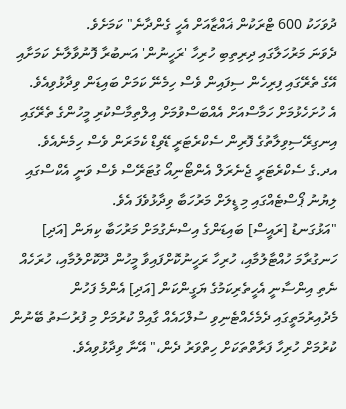ދުވަހަކު 600 ޓްރަކުން ޣައްޒާއަށް އެހީ ގެންދާނެ" ކަމަށެވެ.
ދެވަނަ މަރުހަލާގައި ދިރިތިބި ހުރިހާ 'ރަހީނުން' އަނބުރާ ފޮނުވާލާނެ ކަމަށާއި އޭގެ ތެރޭގައި ފިރިހެން ސިފައިން ވެސް ހިމެނޭ ކަމަށް ބައިޑަން ވިދާޅުވިއެވެ.
އެ ހުށަހެޅުމަށް ހަމާސްއަށް އެއްބަސްވުމަށް އިލްތިމާސްކުރި މީހުންގެ ތެރޭގައި އިނގިރޭސިވިލާތުގެ ފޮރިން ސެކްރެޓަރީ ޑޭވިޑް ކެމަރަން ވެސް ހިމެނެއެވެ.
އދ.ގެ ސެކްރެޓަރީ ޖެނެރަލް އެންޓޯނިއޯ ގުޓަރޭސް ވެސް ވަނީ އެކްސްގައި ލިޔުނު ޕޯސްޓެއްގައި މި ޑީލަށް މަރުހަބާ ވިދާޅުވެފަ އެވެ.
"އަޅުގަނޑު [ރައީސް] ބައިޑަންގެ އިސްނެގުމަށް މަރުހަބާ ކިޔަން [އަދި] ހަނގުރާމަ ހުއްޓާލުމާއި، ހުރިހާ ރަހީނުކޮށްފައިވާ މީހުން ދޫކޮށްލުމާއި، ހުރަހެއް ނެތި އިންސާނީ އެހީތެރިކަމުގެ ޔަގީންކަން [އަދި] އެންމެ ފަހުން މެދުއިރުމަތީގައި ދެމެހެއްޓެނިވި ސުލްހައެއް ގާއިމް ކުރުމަށް މި ފުރުސަތު ބޭނުން ކުރުމަށް ހުރިހާ ފަރާތްތަކަށް ހިތްވަރު ދެން،" އޭނާ ވިދާޅުވިއެވެ.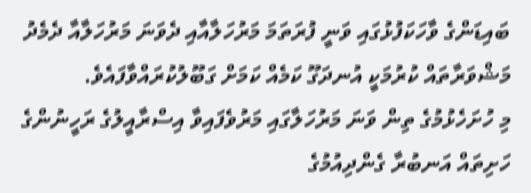ބައިޑަންގެ ވާހަކަފުޅުގައި ވަނީ ފުރަތަމަ މަރުހަލާއާއި ދެވަނަ މަރުހަލާއާ ދެމެދު މަޝްވަރާތައް ކުރުމަކީ އުނދަގޫ ކަމެއް ކަމަށް ގަބޫލުކުރައްވާފައެވެ.
މި ހުށަހެޅުމުގެ ތިން ވަނަ މަރުހަލާގައި މަރުވެފައިވާ އިސްރާއީލުގެ ރަހީނުންގެ ހަށިތައް އަނބުރާ ގެންދިއުމުގެ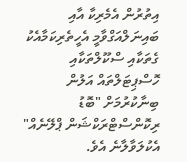އިތުރުން އެމެރިކާ އާއި ބައިނަލްއަގްވާމީ އެހީތެރިކަމާއެކު ގެތަކާއި ސްކޫލްތަކާއި ހޮސްޕިޓަލްތައް އަލުން ބިނާކުރުމަށް "ބޮޑު ރިކޮންސްޓްރަކްޝަން ޕްލޭނެއް" އެކުލަވާލާނެ އެވެ.